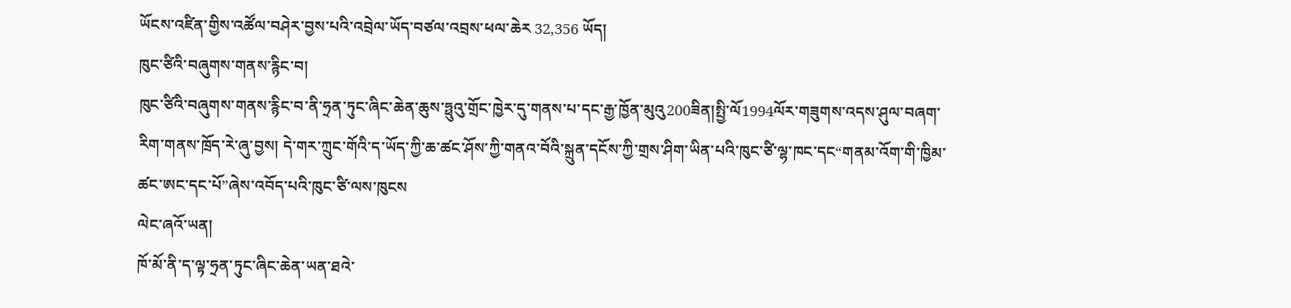ཡོངས་འཛིན་གྱིས་འཚོལ་བཤེར་བྱས་པའི་འབྲེལ་ཡོད་བཙལ་འབྲས་ཕལ་ཆེར 32,356 ཡོད།
ཁུང་ཙིའི་བཞུགས་གནས་རྙིང་བ།
ཁུང་ཙིའི་བཞུགས་གནས་རྙིང་བ་ནི་ཧྲན་ཏུང་ཞིང་ཆེན་ཆུས་ཧྥུའུ་གྲོང་ཁྱེར་དུ་གནས་པ་དང་རྒྱ་ཁྱོན་མུའུ200ཟིན།སྤྱི་ལོ1994ལོར་གཟུགས་འདས་ཤུལ་བཞག་རིག་གནས་ཁྲོད་རེ་ཞུ་བྱས། དེ་གར་ཀྲུང་གོའི་ད་ཡོད་ཀྱི་ཆ་ཚང་ཤོས་ཀྱི་གནའ་བོའི་སྐྲུན་དངོས་ཀྱི་གྲས་ཤིག་ཡིན་པའི་ཁུང་ཙི་ལྷ་ཁང་དང“གནམ་འོག་གི་ཁྱིམ་ཚང་ཨང་དང་པོ”ཞེས་འབོད་པའི་ཁུང་ཙི་ལས་ཁུངས
ལེང་ཞའོ་ཡན།
ཁོ་མོ་ནི་ད་ལྟ་ཧྲན་ཏུང་ཞིང་ཆེན་ཡན་ཐའེ་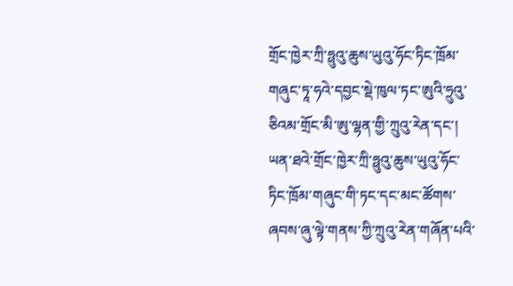གྲོང་ཁྱེར་ཀྲི་ཧྥུའུ་ཆུས་ཡུའུ་ཧོང་ཏིང་ཁྲོམ་གཞུང་ཏཱ་ཧའེ་དབྱང་སྡེ་ཁུལ་ཏང་ཨུའི་ཧྲུའུ་ཅིའམ་གྲོང་མི་ཨུ་ལྷན་གྱི་ཀྲུའུ་རེན་དང་། ཡན་ཐའེ་གྲོང་ཁྱེར་ཀྲི་ཧྥུའུ་ཆུས་ཡུའུ་ཧོང་ཏིང་ཁྲོམ་གཞུང་གི་ཏང་དང་མང་ཚོགས་ཞབས་ཞུ་ལྟེ་གནས་ཀྱི་ཀྲུའུ་རེན་གཞོན་པའི་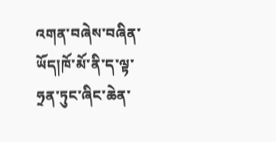འགན་བཞེས་བཞིན་ཡོད།ཁོ་མོ་ནི་ད་ལྟ་ཧྲན་ཏུང་ཞིང་ཆེན་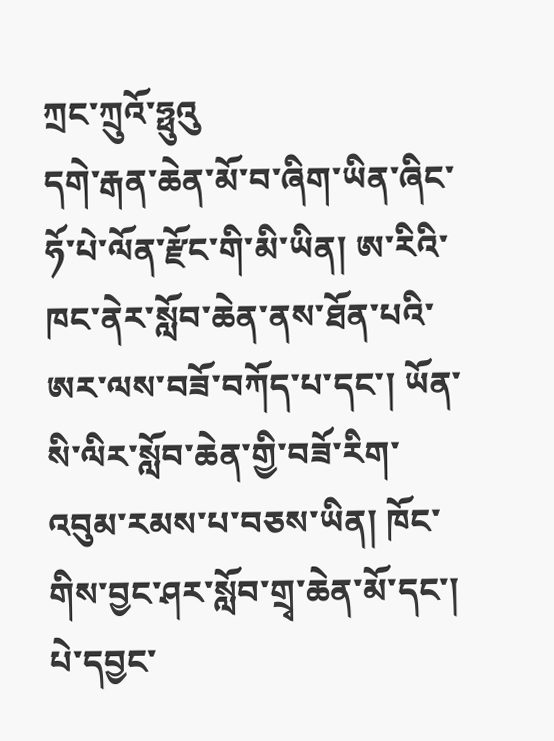ཀྲང་ཀྲུའོ་ཧྥུའུ
དགེ་རྒན་ཆེན་མོ་བ་ཞིག་ཡིན་ཞིང་ཧོ་པེ་ལོན་རྫོང་གི་མི་ཡིན། ཨ་རིའི་ཁང་ནེར་སློབ་ཆེན་ནས་ཐོན་པའི་ཨར་ལས་བཟོ་བཀོད་པ་དང་། ཡོན་སི་ལིར་སློབ་ཆེན་གྱི་བཟོ་རིག་འབུམ་རམས་པ་བཅས་ཡིན། ཁོང་གིས་བྱང་ཤར་སློབ་གྲྭ་ཆེན་མོ་དང་། པེ་དབྱང་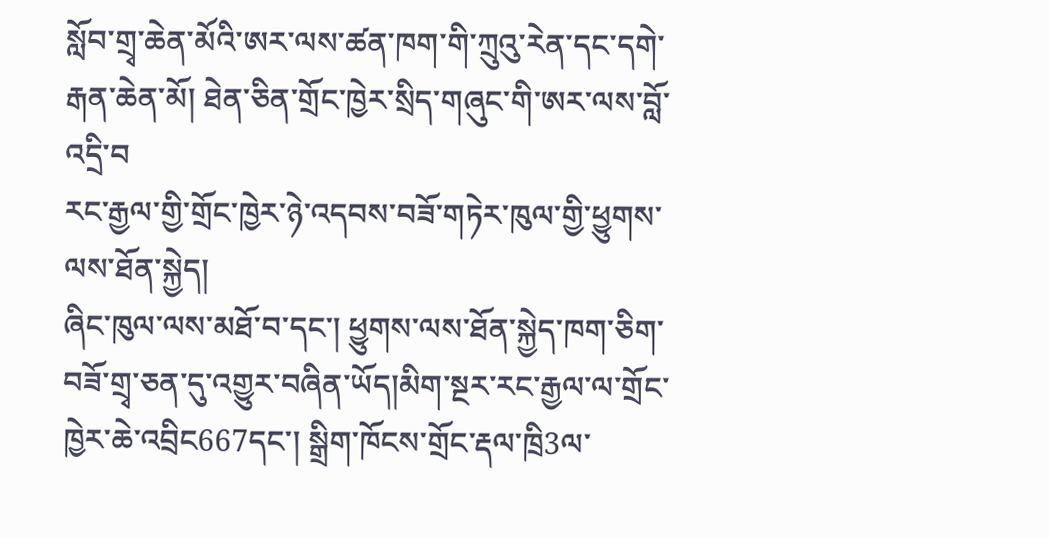སློབ་གྲྭ་ཆེན་མོའི་ཨར་ལས་ཚན་ཁག་གི་ཀྲུའུ་རེན་དང་དགེ་རྒན་ཆེན་མོ། ཐེན་ཅིན་གྲོང་ཁྱེར་སྲིད་གཞུང་གི་ཨར་ལས་བློ་འདྲི་བ
རང་རྒྱལ་གྱི་གྲོང་ཁྱེར་ཉེ་འདབས་བཟོ་གཏེར་ཁུལ་གྱི་ཕྱུགས་ལས་ཐོན་སྐྱེད།
ཞིང་ཁུལ་ལས་མཐོ་བ་དང་། ཕྱུགས་ལས་ཐོན་སྐྱེད་ཁག་ཅིག་བཟོ་གྲྭ་ཅན་དུ་འགྱུར་བཞིན་ཡོད།མིག་སྔར་རང་རྒྱལ་ལ་གྲོང་ཁྱེར་ཆེ་འབྲིང667དང་། སྒྲིག་ཁོངས་གྲོང་རྡལ་ཁྲི3ལ་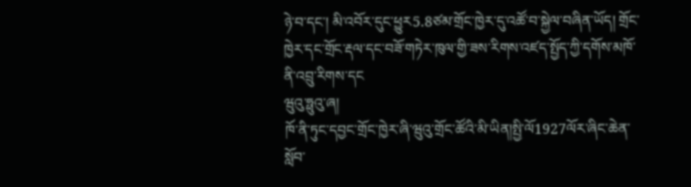ཉེ་བ་དང་། མི་འབོར་དུང་ཕྱུར5.8ཙམ་གྲོང་ཁྱེར་དུ་འཚོ་བ་སྐྱེལ་བཞིན་ཡོད། གྲོང་ཁྱེར་དང་གྲོང་རྡལ་དང་བཟོ་གཏེར་ཁུལ་གྱི་ཟས་རིགས་འཛད་སྤྱོད་ཀྱི་དགོས་མཁོ་ནི་འབྲུ་རིགས་དང
ཝུའུ་ཧྥུའུ་ཞ།
ཁོ་ནི་ཏུང་དབྱང་གྲོང་ཁྱེར་ཞི་ཝུའུ་གྲོང་ཚོའི་མི་ཡིན།སྤྱི་ལོ1927ལོར་ཞིང་ཆེན་སློབ་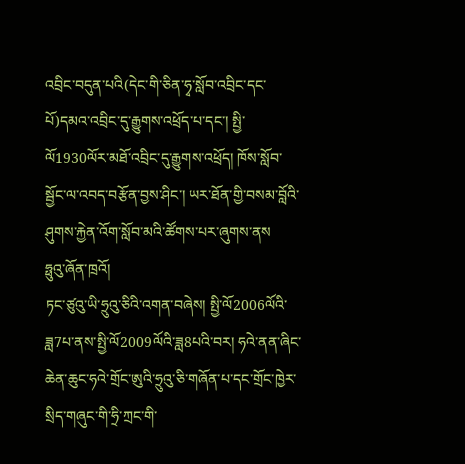འབྲིང་བདུན་པའི(དེང་གི་ཅིན་ཧྭ་སློབ་འབྲིང་དང་པོ)དམའ་འབྲིང་དུ་རྒྱུགས་འཕྲོད་པ་དང་། སྤྱི་ལོ1930ལོར་མཐོ་འབྲིང་དུ་རྒྱུགས་འཕྲོད། ཁོས་སློབ་སྦྱོང་ལ་འབད་བརྩོན་བྱས་ཤིང་། ཡར་ཐོན་གྱི་བསམ་བློའི་ཤུགས་རྐྱེན་འོག་སློབ་མའི་ཚོགས་པར་ཞུགས་ནས
ཧྥུའུ་ཞོན་ཁྲའོ།
ཏང་ཙུའུ་ཡི་ཧྲུའུ་ཅིའི་འགན་བཞེས། སྤྱི་ལོ2006ལོའི་ཟླ7པ་ནས་སྤྱི་ལོ2009ལོའི་ཟླ8པའི་བར། ཧའེ་ནན་ཞིང་ཆེན་ཆུང་ཧའེ་གྲོང་ཨུའི་ཧྲུའུ་ཅི་གཞོན་པ་དང་གྲོང་ཁྱེར་སྲིད་གཞུང་གི་ཧྲི་ཀྲང་གི་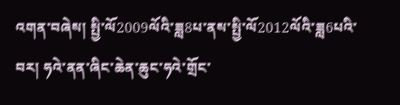འགན་བཞེས། སྤྱི་ལོ2009ལོའི་ཟླ8པ་ནས་སྤྱི་ལོ2012ལོའི་ཟླ6པའི་བར། ཧའེ་ནན་ཞིང་ཆེན་ཆུང་ཧའེ་གྲོང་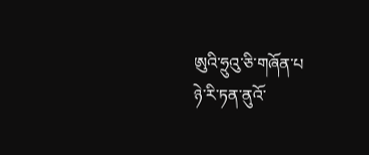ཨུའི་ཧྲུའུ་ཅི་གཞོན་པ
ཉེ་རི་ཏན་ནུའོ་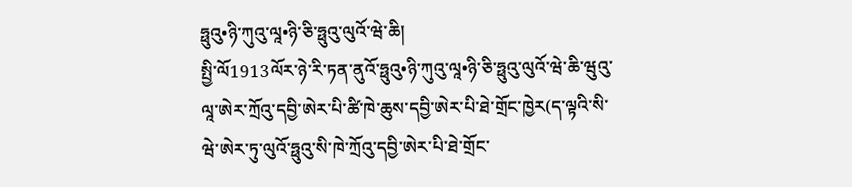ཧྥུའུ•ཉི་ཀུའུ་ལཱ•ཉི་ཅི་ཧྥུའུ་ལུའོ་ཝེ་ཆི།
སྤྱི་ལོ1913ལོར་ཉེ་རི་ཏན་ནུའོ་ཧྥུའུ•ཉི་ཀུའུ་ལཱ•ཉི་ཅི་ཧྥུའུ་ལུའོ་ཝེ་ཆི་ཝུའུ་ལཱ་ཨེར་ཀྲོའུ་དབྱི་ཨེར་པི་ཚི་ཁེ་ཆུས་དབྱི་ཨེར་པི་ཐེ་གྲོང་ཁྱེར(ད་ལྟའི་སི་ཝེ་ཨེར་ཏུ་ལུའོ་ཧྥུའུ་སི་ཁེ་ཀྲོའུ་དབྱི་ཨེར་པི་ཐེ་གྲོང་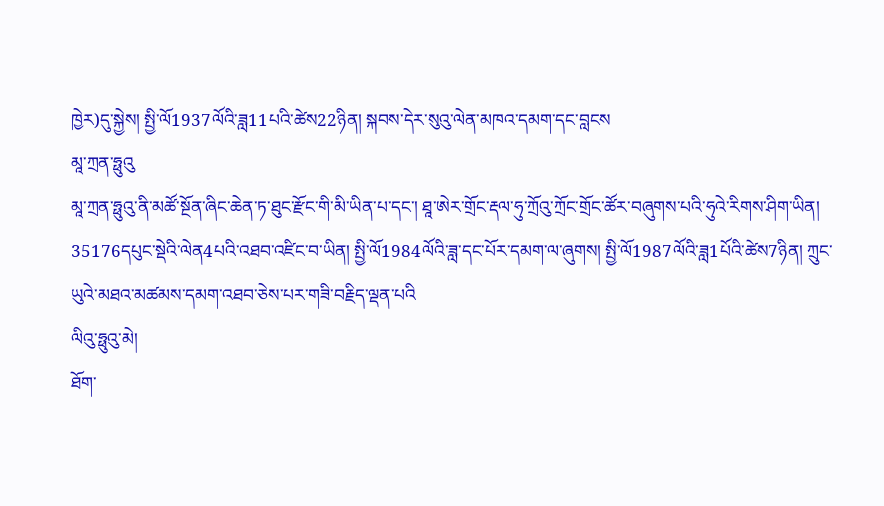ཁྱེར)དུ་སྐྱེས། སྤྱི་ལོ1937ལོའི་ཟླ11པའི་ཚེས22ཉིན། སྐབས་དེར་སུའུ་ལེན་མཁའ་དམག་དང་བླངས
མཱ་ཀྲན་ཧྥུའུ
མཱ་ཀྲན་ཧྥུའུ་ནི་མཚོ་སྔོན་ཞིང་ཆེན་ཏ་ཐུང་རྫོང་གི་མི་ཡིན་པ་དང་། ཐཱ་ཨེར་གྲོང་རྡལ་ཧུ་ཀྲོའུ་ཀྲོང་གྲོང་ཚོར་བཞུགས་པའི་ཧུའེ་རིགས་ཤིག་ཡིན། 35176དཔུང་སྡེའི་ལེན4པའི་འཐབ་འཛིང་བ་ཡིན། སྤྱི་ལོ1984ལོའི་ཟླ་དང་པོར་དམག་ལ་ཞུགས། སྤྱི་ལོ1987ལོའི་ཟླ1པོའི་ཚེས7ཉིན། ཀྲུང་ཡུའེ་མཐའ་མཚམས་དམག་འཐབ་ཅེས་པར་གཟི་བརྗིད་ལྡན་པའི
ལིའུ་ཧྥུའུ་མེ།
ཐོག་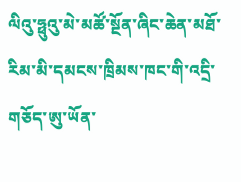ལིའུ་ཧྥུའུ་མེ་མཚོ་སྔོན་ཞིང་ཆེན་མཐོ་རིམ་མི་དམངས་ཁྲིམས་ཁང་གི་འདྲི་གཅོད་ཨུ་ཡོན་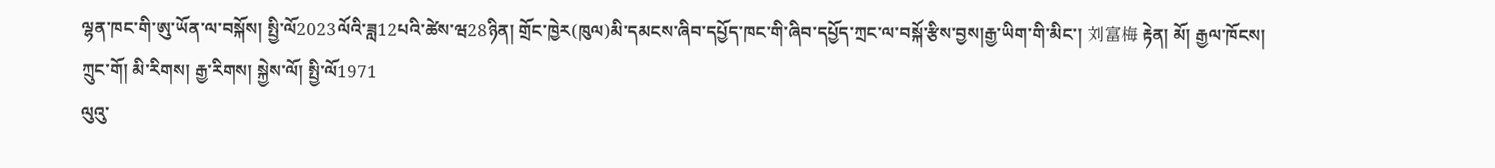ལྷན་ཁང་གི་ཨུ་ཡོན་ལ་བསྐོས། སྤྱི་ལོ2023ལོའི་ཟླ12པའི་ཚེས་ཝ28ཉིན། གྲོང་ཁྱེར(ཁུལ)མི་དམངས་ཞིབ་དཔྱོད་ཁང་གི་ཞིབ་དཔྱོད་ཀྲང་ལ་བསྐོ་རྩིས་བྱས།རྒྱ་ཡིག་གི་མིང་། 刘富梅 རྟེན། མོ། རྒྱལ་ཁོངས། ཀྲུང་གོ། མི་རིགས། རྒྱ་རིགས། སྐྱེས་ལོ། སྤྱི་ལོ1971
ལུའུ་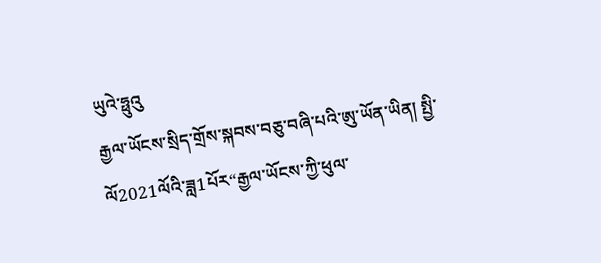ཡུའེ་ཧྥུའུ
རྒྱལ་ཡོངས་སྲིད་གྲོས་སྐབས་བཅུ་བཞི་པའི་ཨུ་ཡོན་ཡིན། སྤྱི་ལོ2021ལོའི་ཟླ1པོར“རྒྱལ་ཡོངས་ཀྱི་ཕུལ་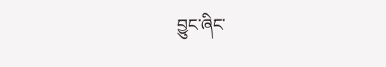བྱུང་ཞིང་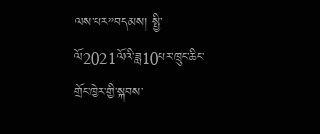ལས་པར”བདམས། སྤྱི་ལོ2021ལོའི་ཟླ10པར་ཁྲུང་ཆིང་གྲོང་ཁྱེར་གྱི་སྐབས་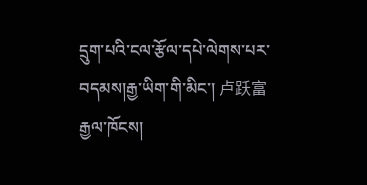དྲུག་པའི་ངལ་རྩོལ་དཔེ་ལེགས་པར་བདམས།རྒྱ་ཡིག་གི་མིང་། 卢跃富 རྒྱལ་ཁོངས།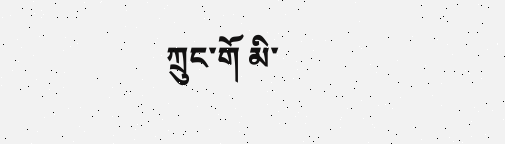ཀྲུང་གོ མི་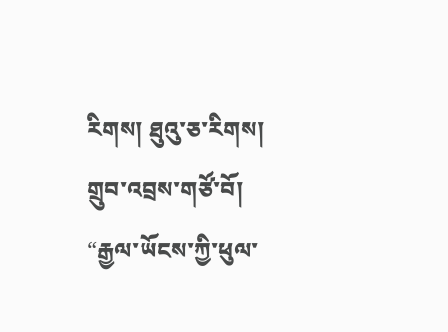རིགས། ཐུའུ་ཅ་རིགས། གྲུབ་འབྲས་གཙོ་བོ། “རྒྱལ་ཡོངས་ཀྱི་ཕུལ་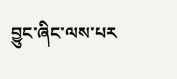བྱུང་ཞིང་ལས་པར